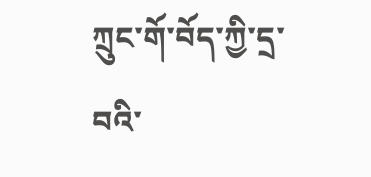ཀྲུང་གོ་བོད་ཀྱི་དྲ་བའི་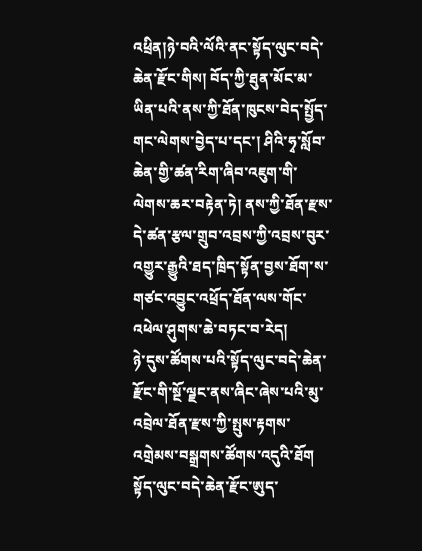འཕྲིན།ཉེ་བའི་ལོའི་ནང་སྟོད་ལུང་བདེ་ཆེན་རྫོང་གིས། བོད་ཀྱི་ཐུན་མོང་མ་ཡིན་པའི་ནས་ཀྱི་ཐོན་ཁུངས་བེད་སྤྱོད་གང་ལེགས་བྱེད་པ་དང་། ཤིའི་ཧྭ་སློབ་ཆེན་གྱི་ཚན་རིག་ཞིབ་འཇུག་གི་ལེགས་ཆར་བརྟེན་ཏེ། ནས་ཀྱི་ཐོན་རྫས་དེ་ཚན་རྩལ་གྲུབ་འབྲས་ཀྱི་འབྲས་བུར་འགྱུར་རྒྱུའི་ཐད་ཁྲིད་སྟོན་བྱས་ཐོག་ས་གཙང་འབྱུང་འཕྲོད་ཐོན་ལས་གོང་འཕེལ་ཤུགས་ཆེ་བཏང་བ་རེད།
ཉེ་དུས་ཚོགས་པའི་སྟོད་ལུང་བདེ་ཆེན་རྫོང་གི་སྔོ་ལྗང་ནས་ཞིང་ཞེས་པའི་མུ་འབྲེལ་ཐོན་རྫས་ཀྱི་སྤུས་རྟགས་འགྲེམས་བསྒྲགས་ཚོགས་འདུའི་ཐོག སྟོད་ལུང་བདེ་ཆེན་རྫོང་ཨུད་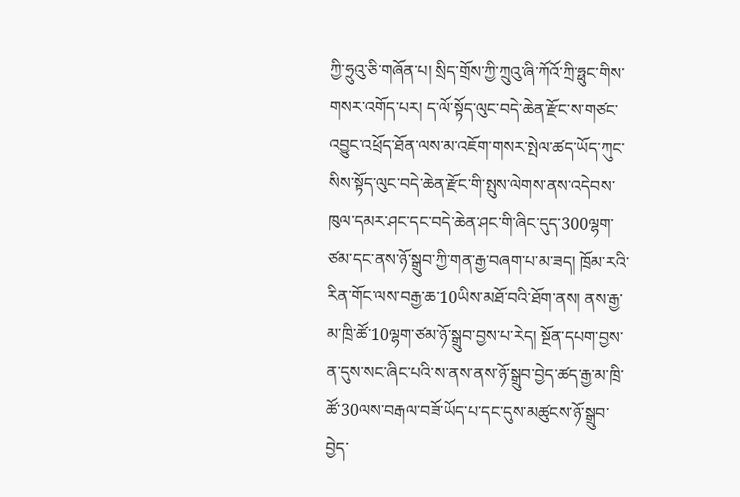ཀྱི་ཧྲུའུ་ཅི་གཞོན་པ། སྲིད་གྲོས་ཀྱི་ཀྲུའུ་ཞི་ཀོའོ་ཀྲི་ཧྥུང་གིས་གསར་འགོད་པར། ད་ལོ་སྟོད་ལུང་བདེ་ཆེན་རྫོང་ས་གཙང་འབྱུང་འཕྲོད་ཐོན་ལས་མ་འཇོག་གསར་སྤེལ་ཚད་ཡོད་ཀུང་སིས་སྟོད་ལུང་བདེ་ཆེན་རྫོང་གི་སྤུས་ལེགས་ནས་འདེབས་ཁུལ་དམར་ཤང་དང་བདེ་ཆེན་ཤང་གི་ཞིང་དུད་300ལྷག་ཙམ་དང་ནས་ཉོ་སྒྲུབ་ཀྱི་གན་རྒྱ་བཞག་པ་མ་ཟད། ཁྲོམ་རའི་རིན་གོང་ལས་བརྒྱ་ཆ་10ཡིས་མཐོ་བའི་ཐོག་ནས། ནས་རྒྱ་མ་ཁྲི་ཚོ་10ལྷག་ཙམ་ཉོ་སྒྲུབ་བྱས་པ་རེད། སྔོན་དཔག་བྱས་ན་དུས་སང་ཞིང་པའི་ས་ནས་ནས་ཉོ་སྒྲུབ་བྱེད་ཚད་རྒྱ་མ་ཁྲི་ཚོ་30ལས་བརྒལ་བཟོ་ཡོད་པ་དང་དུས་མཚུངས་ཉོ་སྒྲུབ་བྱེད་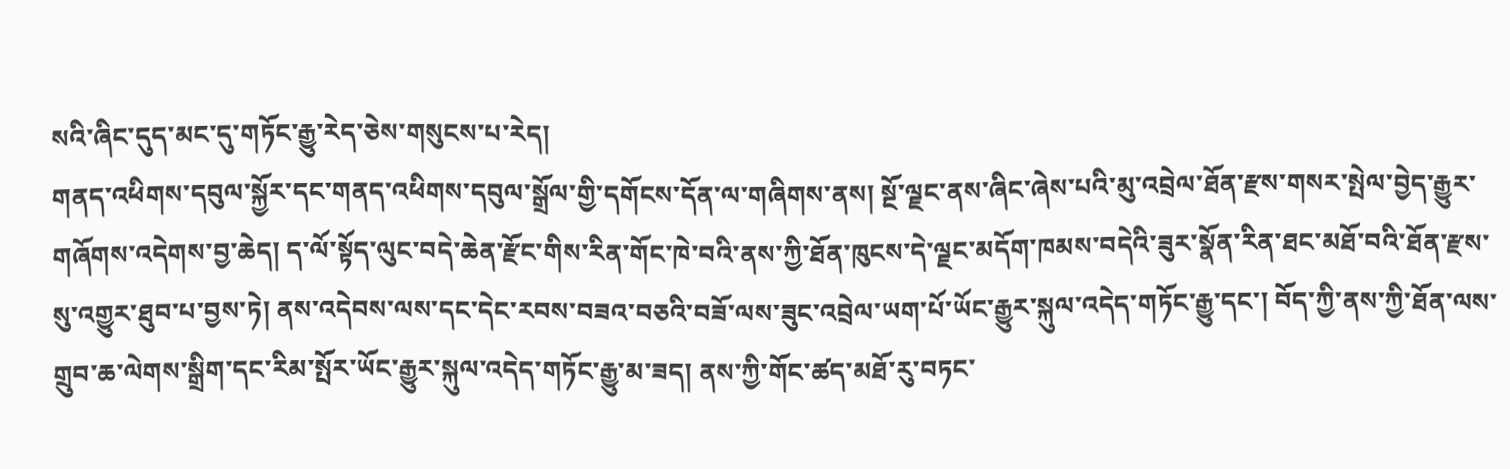སའི་ཞིང་དུད་མང་དུ་གཏོང་རྒྱུ་རེད་ཅེས་གསུངས་པ་རེད།
གནད་འཕིགས་དབུལ་སྐྱོར་དང་གནད་འཕིགས་དབུལ་སྒྲོལ་གྱི་དགོངས་དོན་ལ་གཞིགས་ནས། སྔོ་ལྗང་ནས་ཞིང་ཞེས་པའི་མུ་འབྲེལ་ཐོན་རྫས་གསར་སྤེལ་བྱེད་རྒྱུར་གཞོགས་འདེགས་བྱ་ཆེད། ད་ལོ་སྟོད་ལུང་བདེ་ཆེན་རྫོང་གིས་རིན་གོང་ཁེ་བའི་ནས་ཀྱི་ཐོན་ཁུངས་དེ་ལྗང་མདོག་ཁམས་བདེའི་ཟུར་སྣོན་རིན་ཐང་མཐོ་བའི་ཐོན་རྫས་སུ་འགྱུར་ཐུབ་པ་བྱས་ཏེ། ནས་འདེབས་ལས་དང་དེང་རབས་བཟའ་བཅའི་བཟོ་ལས་ཟུང་འབྲེལ་ཡག་པོ་ཡོང་རྒྱུར་སྐུལ་འདེད་གཏོང་རྒྱུ་དང་། བོད་ཀྱི་ནས་ཀྱི་ཐོན་ལས་གྲུབ་ཆ་ལེགས་སྒྲིག་དང་རིམ་སྤོར་ཡོང་རྒྱུར་སྐུལ་འདེད་གཏོང་རྒྱུ་མ་ཟད། ནས་ཀྱི་གོང་ཚད་མཐོ་རུ་བཏང་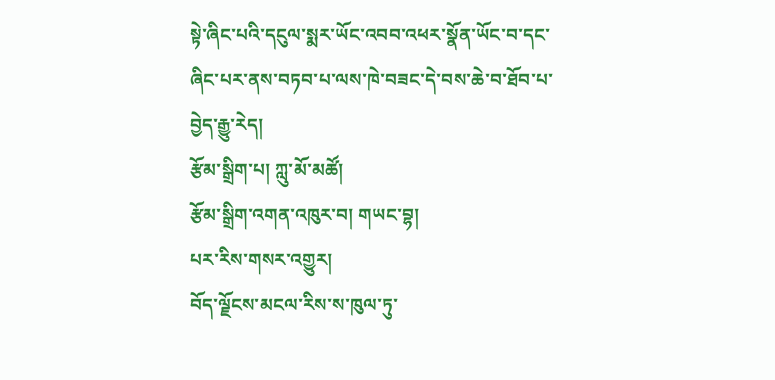སྟེ་ཞིང་པའི་དངུལ་སྨར་ཡོང་འབབ་འཕར་སྣོན་ཡོང་བ་དང་ཞིང་པར་ནས་བཏབ་པ་ལས་ཁེ་བཟང་དེ་བས་ཆེ་བ་ཐོབ་པ་བྱེད་རྒྱུ་རེད།
རྩོམ་སྒྲིག་པ། ཀླུ་མོ་མཚོ།
རྩོམ་སྒྲིག་འགན་འཁུར་བ། གཡང་བྷ།
པར་རིས་གསར་འགྱུར།
བོད་ལྗོངས་མངལ་རིས་ས་ཁུལ་ཏུ་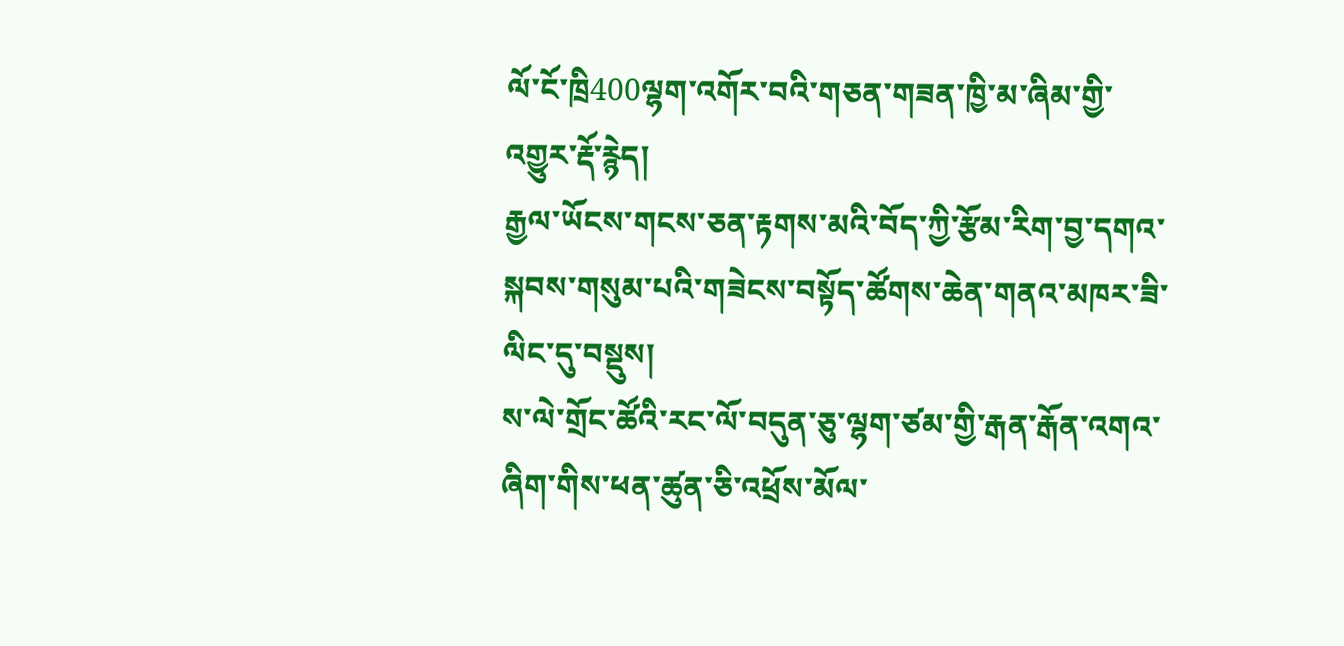ལོ་ངོ་ཁྲི400ལྷག་འགོར་བའི་གཅན་གཟན་ཁྱི་མ་ཞིམ་གྱི་འགྱུར་རྡོ་རྙེད།
རྒྱལ་ཡོངས་གངས་ཅན་རྟགས་མའི་བོད་ཀྱི་རྩོམ་རིག་བྱ་དགའ་སྐབས་གསུམ་པའི་གཟེངས་བསྟོད་ཚོགས་ཆེན་གནའ་མཁར་ཟི་ལིང་དུ་བསྡུས།
ས་ལེ་གྲོང་ཚོའི་རང་ལོ་བདུན་ཅུ་ལྷག་ཙམ་གྱི་རྒན་རྒོན་འགའ་ཞིག་གིས་ཕན་ཚུན་ཅི་འཕྲོས་མོལ་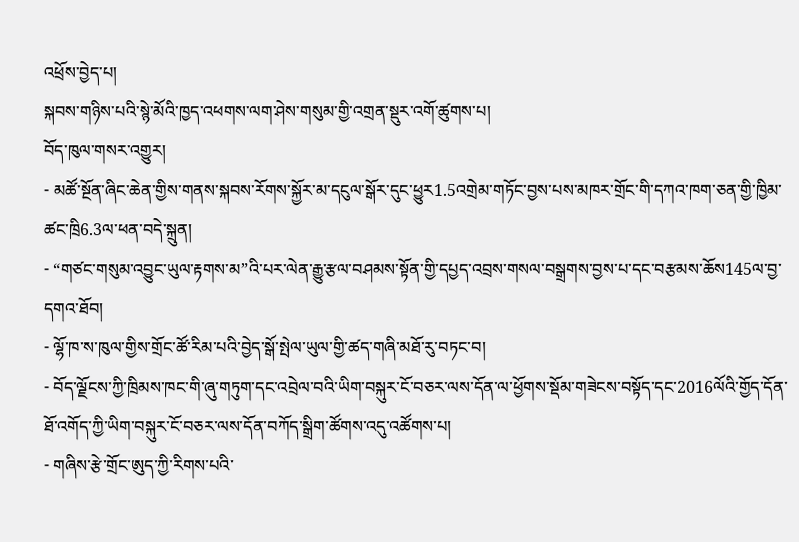འཕྲོས་བྱེད་པ།
སྐབས་གཉིས་པའི་སྙེ་མོའི་ཁྱད་འཕགས་ལག་ཤེས་གསུམ་གྱི་འགྲན་སྡུར་འགོ་ཚུགས་པ།
བོད་ཁུལ་གསར་འགྱུར།
- མཚོ་སྔོན་ཞིང་ཆེན་གྱིས་གནས་སྐབས་རོགས་སྐྱོར་མ་དངུལ་སྒོར་དུང་ཕྱུར1.5འགྲེམ་གཏོང་བྱས་པས་མཁར་གྲོང་གི་དཀའ་ཁག་ཅན་གྱི་ཁྱིམ་ཚང་ཁྲི6.3ལ་ཕན་བདེ་སྐྲུན།
- “གཙང་གསུམ་འབྱུང་ཡུལ་རྟགས་མ”འི་པར་ལེན་རྒྱུ་རྩལ་བཤམས་སྟོན་གྱི་དཔྱད་འབྲས་གསལ་བསྒྲགས་བྱས་པ་དང་བརྩམས་ཆོས145ལ་བྱ་དགའ་ཐོབ།
- ལྷོ་ཁ་ས་ཁུལ་གྱིས་གྲོང་ཚོ་རིམ་པའི་བྱེད་སྒོ་སྤེལ་ཡུལ་གྱི་ཚད་གཞི་མཐོ་རུ་བཏང་བ།
- བོད་ལྗོངས་ཀྱི་ཁྲིམས་ཁང་གི་ཞུ་གཏུག་དང་འབྲེལ་བའི་ཡིག་བསྐུར་ངོ་བཅར་ལས་དོན་ལ་ཕྱོགས་སྡོམ་གཟེངས་བསྟོད་དང་2016ལོའི་གྱོད་དོན་ཐོ་འགོད་ཀྱི་ཡིག་བསྐུར་ངོ་བཅར་ལས་དོན་བཀོད་སྒྲིག་ཚོགས་འདུ་འཚོགས་པ།
- གཞིས་རྩེ་གྲོང་ཨུད་ཀྱི་རིགས་པའི་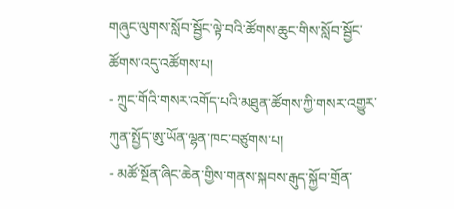གཞུང་ལུགས་སློབ་སྦྱོང་ལྟེ་བའི་ཚོགས་ཆུང་གིས་སློབ་སྦྱོང་ཚོགས་འདུ་འཚོགས་པ།
- ཀྲུང་གོའི་གསར་འགོད་པའི་མཐུན་ཚོགས་ཀྱི་གསར་འགྱུར་ཀུན་སྤྱོད་ཨུ་ཡོན་ལྷན་ཁང་བཙུགས་པ།
- མཚོ་སྔོན་ཞིང་ཆེན་གྱིས་གནས་སྐབས་རྒུད་སྐྱོབ་གྲོན་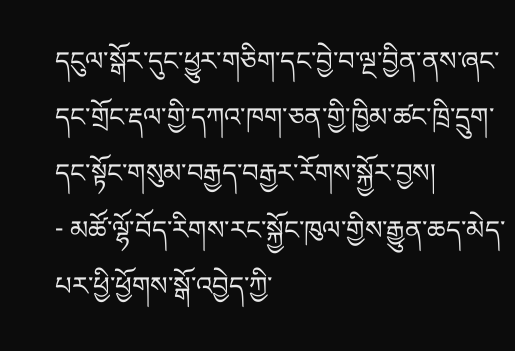དངུལ་སྒོར་དུང་ཕྱུར་གཅིག་དང་བྱེ་བ་ལྔ་བྱིན་ནས་ཞང་དང་གྲོང་རྡལ་གྱི་དཀའ་ཁག་ཅན་གྱི་ཁྱིམ་ཚང་ཁྲི་དྲུག་དང་སྟོང་གསུམ་བརྒྱད་བརྒྱར་རོགས་སྐྱོར་བྱས།
- མཚོ་ལྷོ་བོད་རིགས་རང་སྐྱོང་ཁུལ་གྱིས་རྒྱུན་ཆད་མེད་པར་ཕྱི་ཕྱོགས་སྒོ་འབྱེད་ཀྱི་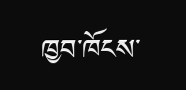ཁྱབ་ཁོངས་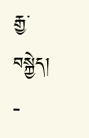རྒྱ་བསྐྱེད།
-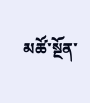མཚོ་སྔོན་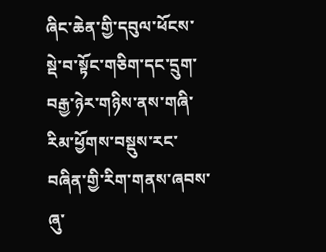ཞིང་ཆེན་གྱི་དབུལ་ཕོངས་སྡེ་བ་སྟོང་གཅིག་དང་དྲུག་བརྒྱ་ཉེར་གཉིས་ནས་གཞི་རིམ་ཕྱོགས་བསྡུས་རང་བཞིན་གྱི་རིག་གནས་ཞབས་ཞུ་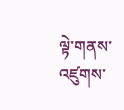ལྟེ་གནས་འཛུགས་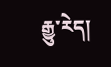རྒྱུ་རེད།